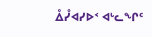ᐂᓮᐊᓯᐅᑉ ᐊᒡᓚᖏᑦ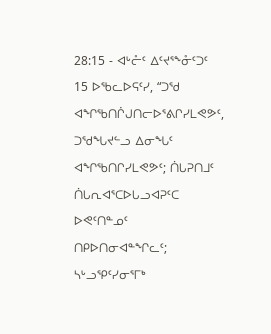28:15 - ᐊᒡᓔᑦ ᐃᑦᔪᕐᖕᓁᑦᑐᑦ
15 ᐅᖃᓚᐅᕋᑦᓯ, “ᑐᖁ ᐊᖏᖃᑎᒌᒍᑎᓕᐅᕐᕕᒋᓯᒪᕙᕗᑦ, ᑐᖁᖓᔪᓪᓗ ᐃᓂᖓᑦ ᐊᖏᖃᑎᒋᓯᒪᕙᕗᑦ; ᑏᒐᕈᑎᒧᑦ ᑏᒐᕆᐊᕐᑕᐅᒐᓗᐊᕈᑦᑕ ᐅᕙᑦᑎᓐᓄᑦ ᑎᑭᐅᑎᓂᐊᓐᖏᓚᑦ; ᓴᒡᓗᕿᑦᓯᓂᕐᒥᒃ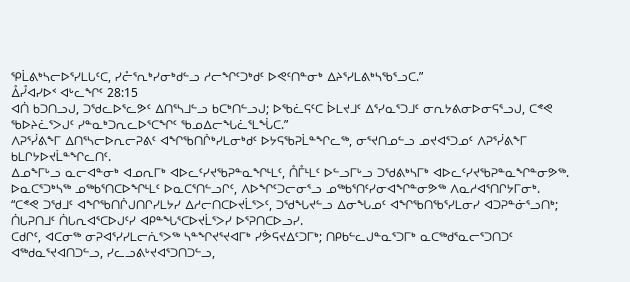ᕿᒫᕕᒃᓴᓕᐅᕐᓯᒪᒐᑦᑕ, ᓯᓔᕐᕆᒃᓯᓂᒃᑯᓪᓗ ᓱᓕᖏᑦᑐᒃᑯᑦ ᐅᕙᑦᑎᓐᓂᒃ ᐃᔨᕐᓯᒪᕕᒃᓴᖃᕐᓗᑕ.”
ᐂᓮᐊᓯᐅᑉ ᐊᒡᓚᖏᑦ 28:15
ᐊᑏ ᑲᑐᑎᓗᒍ, ᑐᖁᓚᐅᕐᓚᕗᑦ ᐃᑎᕐᓴᒧᓪᓗ ᑲᑕᒃᑎᓪᓗᒍ; ᐅᖃᓛᕋᑦᑕ ᐆᒪᔪᒧᑦ ᐃᕐᓯᓇᕐᑐᒧᑦ ᓂᕆᔭᕕᓂᐅᓂᕋᕐᓗᒍ, ᑕᕝᕙ ᖃᐅᔨᓛᕐᐳᒍᑦ ᓯᓐᓇᒃᑐᕆᓚᐅᕐᑕᖏᑦ ᖃᓄᐃᓕᖓᓛᕐᒪᖔᑕ.”
ᐱᕈᕐᓰᕕᖕᒥ ᐃᑎᕐᓴᓕᐅᕆᓕᕈᕕᑦ ᐊᖏᖃᑎᒌᒃᓯᒪᓂᒃᑯᑦ ᐅᔭᕋᖃᕈᒫᓐᖏᓚᖅ, ᓂᕐᔪᑎᓄᓪᓗ ᓄᔪᐊᕐᑐᓄᑦ ᐱᕈᕐᓰᕕᖕᒥ ᑲᒪᒋᔭᐅᔪᒫᓐᖏᓚᑎᑦ.
ᐃᓄᖕᒥᒡᓗ ᓇᓕᐊᓐᓂᒃ ᐊᓄᕆᒥᒃ ᐊᐅᓚᑦᓯᔪᖃᕈᓐᓇᖏᒻᒪᑦ, ᑍᒤᒻᒪᑦ ᐅᓪᓗᒥᒡᓗ ᑐᖁᕕᒃᓴᒥᒃ ᐊᐅᓚᑦᓯᔪᖃᕈᓐᓇᖏᓐᓂᕗᖅ. ᐅᓇᑕᕐᑐᒃᓴᖅ ᓄᖅᑲᕐᑎᑕᐅᖏᒻᒪᑦ ᐅᓇᑕᕐᑎᓪᓗᒋᑦ, ᐱᐅᖏᑦᑐᓕᓂᕐᓗ ᓄᖅᑲᕐᑎᑦᓯᓂᐊᖏᓐᓂᕗᖅ ᐱᓇᓱᐊᕐᑎᒋᔭᒥᓂᒃ.
“ᑕᕝᕙ ᑐᖁᒧᑦ ᐊᖏᖃᑎᒌᒍᑎᒋᓯᒪᔭᓯ ᐃᓱᓕᑎᑕᐅᔪᒫᕐᐳᑦ, ᑐᖁᖓᔪᓪᓗ ᐃᓂᖓᓄᑦ ᐊᖏᖃᑎᖃᕐᓯᒪᓂᓯ ᐊᑐᕈᓐᓃᕐᓗᑎᒃ; ᑏᒐᕈᑎᒧᑦ ᑏᒐᕆᐊᕐᑕᐅᒍᑦᓯ ᐊᑭᓐᖓᕐᑕᐅᔪᒫᕐᐳᓯ ᐅᕐᕈᑎᑕᐅᓗᓯ.
ᑕᑯᒋᑦ, ᐊᑕᓂᖅ ᓂᕈᐊᕐᓯᓯᒪᓕᕇᕐᐳᖅ ᓴᓐᖏᔪᕐᔪᐊᒥᒃ ᓯᕘᕋᔪᐃᑦᑐᒥᒃ; ᑎᑭᑲᓪᓚᒍᓐᓇᕐᑐᒥᒃ ᓇᑕᖅᑯᕐᓇᓕᕐᑐᑎᑐᑦ ᐊᖅᑯᓇᕐᔪᐊᑎᑐᓪᓗ, ᓯᓚᓗᕕᒡᔪᐊᕐᑐᑎᑐᓪᓗ,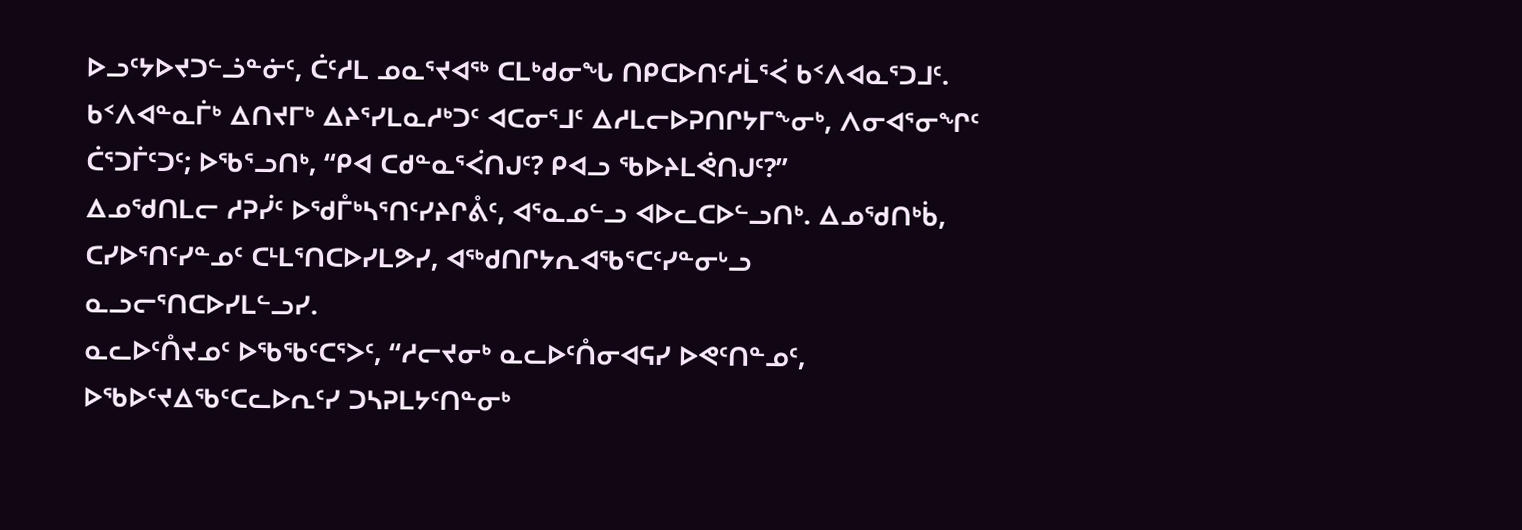ᐅᓗᑦᔭᐅᔪᑐᓪᓘᓐᓃᑦ, ᑖᑦᓱᒪ ᓄᓇᕐᔪᐊᖅ ᑕᒪᒃᑯᓂᖓ ᑎᑭᑕᐅᑎᑦᓱᒫᕐᐹ ᑲᑉᐱᐊᓇᕐᑐᒧᑦ.
ᑲᑉᐱᐊᓐᓇᒦᒃ ᐃᑎᔪᒥᒃ ᐃᔨᕐᓯᒪᓇᓱᒃᑐᑦ ᐊᑕᓂᕐᒧᑦ ᐃᓱᒪᓕᐅᕈᑎᒋᔭᒥᖕᓂᒃ, ᐱᓂᐊᕐᓂᖏᑦ ᑖᕐᑐᒦᑦᑐᑦ; ᐅᖃᕐᓗᑎᒃ, “ᑭᐊ ᑕᑯᓐᓇᕐᐹᑎᒍᑦ? ᑭᐊᓗ ᖃᐅᔨᒪᕚᑎᒍᑦ?”
ᐃᓄᖁᑎᒪᓕ ᓱᕈᓰᑦ ᐅᖁᒤᒃᓴᕐᑎᑦᓯᔨᒋᕔᑦ, ᐊᕐᓇᓄᓪᓗ ᐊᐅᓚᑕᐅᓪᓗᑎᒃ. ᐃᓄᖁᑎᒃᑳ, ᑕᓯᐅᕐᑎᑦᓯᓐᓄᑦ ᑕᒻᒪᕐᑎᑕᐅᓯᒪᕗᓯ, ᐊᖅᑯᑎᒋᔭᕆᐊᖃᕐᑕᑦᓯᓐᓂᒡᓗ ᓇᓗᓕᕐᑎᑕᐅᓯᒪᓪᓗᓯ.
ᓇᓚᐅᑦᑍᔪᓄᑦ ᐅᖃᖃᑦᑕᕐᐳᑦ, “ᓱᓕᔪᓂᒃ ᓇᓚᐅᑦᑍᓂᐊᕋᓯ ᐅᕙᑦᑎᓐᓄᑦ, ᐅᖃᐅᑦᔪᐃᖃᑦᑕᓚᐅᕆᑦᓯ ᑐᓴᕈᒪᔭᑦᑎᓐᓂᒃ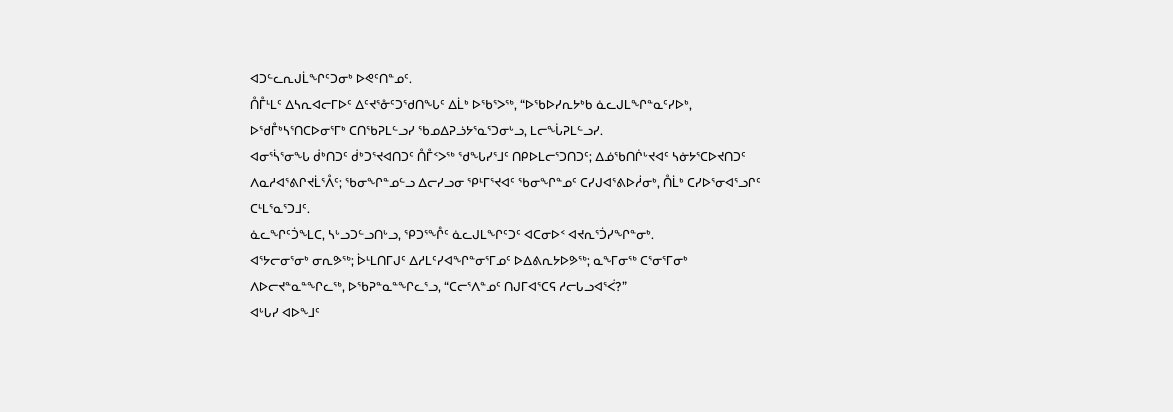ᐊᑐᓪᓚᕆᒍᒫᖏᑦᑐᓂᒃ ᐅᕙᑦᑎᓐᓄᑦ.
ᑍᒤᒻᒪᑦ ᐃᓴᕆᐊᓕᒥᐅᑦ ᐃᑦᔪᕐᓁᑦᑐᖁᑎᖓᑦ ᐃᒫᒃ ᐅᖃᕐᐳᖅ, “ᐅᖃᐅᓯᕆᔭᒃᑲ ᓈᓚᒍᒪᖏᓐᓇᑦᓯᐅᒃ, ᐅᖁᒤᒃᓴᕐᑎᑕᐅᓂᕐᒥᒃ ᑕᑎᖃᕈᒪᓪᓗᓯ ᖃᓄᐃᕈᓘᔭᕐᓇᕐᑐᓂᒡᓗ, ᒪᓕᖔᕈᒪᓪᓗᓯ.
ᐊᓂᕐᓵᕐᓂᖓ ᑰᒃᑎᑐᑦ ᑰᒃᑐᕐᔪᐊᑎᑐᑦ ᑍᒤᑉᐳᖅ ᖁᖓᓯᕐᒧᑦ ᑎᑭᐅᒪᓕᕐᑐᑎᑐᑦ; ᐃᓅᖃᑎᒌᒡᔪᐊᑦ ᓴᓃᔭᕐᑕᐅᔪᑎᑐᑦ ᐱᓇᓱᐊᕐᕕᒋᔪᒫᕐᐰᑦ; ᖃᓂᖏᓐᓄᓪᓗ ᐃᓕᓯᓗᓂ ᕿᒻᒥᕐᔪᐊᑦ ᖃᓂᖏᓐᓄᑦ ᑕᓯᒍᐊᕐᕕᐅᓲᓂᒃ, ᑍᒫᒃ ᑕᓯᐅᕐᓂᐊᕐᓗᒋᑦ ᑕᒻᒪᕐᓇᕐᑐᒧᑦ.
ᓈᓚᖏᑦᑑᖕᒪᑕ, ᓴᒡᓗᑐᓪᓗᑎᒡᓗ, ᕿᑐᕐᖎᑦ ᓈᓚᒍᒪᖏᑦᑐᑦ ᐊᑕᓂᐅᑉ ᐊᔪᕆᕐᑑᓯᖏᓐᓂᒃ.
ᐊᕐᔭᓕᓂᕐᓂᒃ ᓂᕆᕗᖅ; ᐆᒻᒪᑎᒥᒍᑦ ᐃᓱᒪᑦᓯᐊᖏᓐᓂᕐᒥᓄᑦ ᐅᐃᕕᕆᔭᐅᕗᖅ; ᓇᖕᒥᓂᖅ ᑕᕐᓂᕐᒥᓂᒃ ᐱᐅᓕᔪᓐᓇᓐᖏᓚᖅ, ᐅᖃᕈᓐᓇᓐᖏᓚᕐᓗ, “ᑕᓕᕐᐱᓐᓄᑦ ᑎᒍᒥᐊᕐᑕᕋ ᓱᓕᒐᓗᐊᕐᐹ?”
ᐊᒡᒐᓯ ᐊᐅᖕᒧᑦ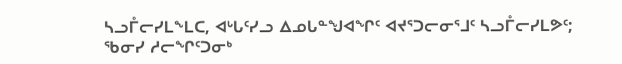ᓴᓗᒤᓕᓯᒪᖕᒪᑕ, ᐊᒡᒐᑦᓯᓗ ᐃᓄᒐᓐᖑᐊᖏᑦ ᐊᔪᕐᑐᓕᓂᕐᒧᑦ ᓴᓗᒤᓕᓯᒪᕗᑦ; ᖃᓂᓯ ᓱᓕᖏᑦᑐᓂᒃ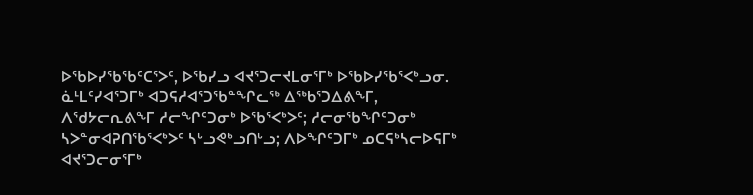ᐅᖃᐅᓯᖃᖃᑦᑕᕐᐳᑦ, ᐅᖃᓯᓗ ᐊᔪᕐᑐᓕᔪᒪᓂᕐᒥᒃ ᐅᖃᐅᓯᖃᕐᐸᒃᓗᓂ.
ᓈᒻᒪᑦᓯᐊᕐᑐᒥᒃ ᐊᑐᕋᓱᐊᕐᑐᖃᓐᖏᓚᖅ ᐃᖅᑲᕐᑐᐃᕕᖕᒥ, ᐱᖁᔭᓕᕆᕕᖕᒥ ᓱᓕᖏᑦᑐᓂᒃ ᐅᖃᕐᐸᒃᐳᑦ; ᓱᓕᓂᖃᖏᑦᑐᓂᒃ ᓴᐳᓐᓂᐊᕈᑎᖃᕐᐸᒃᐳᑦ ᓴᒡᓗᕙᒃᓗᑎᒡᓗ; ᐱᐅᖏᑦᑐᒥᒃ ᓄᑕᕋᒃᓴᓕᐅᕋᒥᒃ ᐊᔪᕐᑐᓕᓂᕐᒥᒃ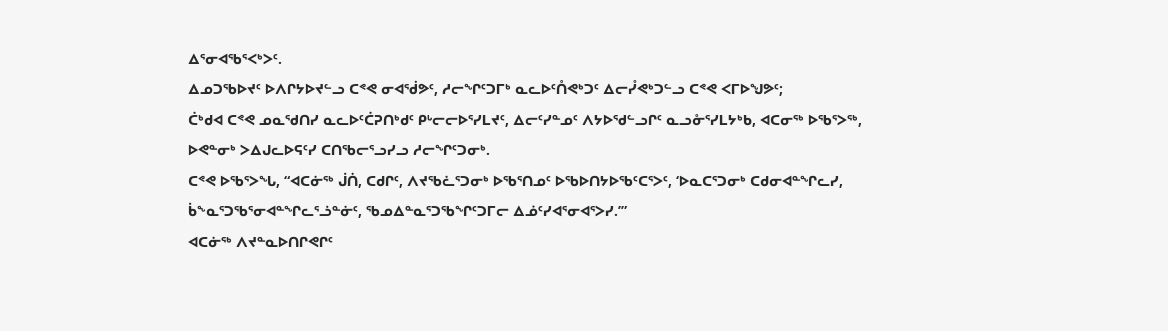ᐃᕐᓂᐊᖃᕐᐸᒃᐳᑦ.
ᐃᓄᑐᖃᐅᔪᑦ ᐅᐱᒋᔭᐅᔪᓪᓗ ᑕᕝᕙ ᓂᐊᖂᕗᑦ, ᓱᓕᖏᑦᑐᒥᒃ ᓇᓚᐅᑦᑍᕙᒃᑐᑦ ᐃᓕᓮᕙᒃᑐᓪᓗ ᑕᕝᕙ ᐸᒥᐅᖑᕗᑦ;
ᑖᒃᑯᐊ ᑕᕝᕙ ᓄᓇᖁᑎᓯ ᓇᓚᐅᑦᑖᕈᑎᒃᑯᑦ ᑭᒡᓕᓕᐅᕐᓯᒪᔪᑦ, ᐃᓕᑦᓯᓐᓄᑦ ᐱᔭᐅᖁᓪᓗᒋᑦ ᓇᓗᓁᕐᓯᒪᔭᒃᑲ, ᐊᑕᓂᖅ ᐅᖃᕐᐳᖅ, ᐅᕙᓐᓂᒃ ᐳᐃᒍᓚᐅᕋᑦᓯ ᑕᑎᖃᓕᕐᓗᓯᓗ ᓱᓕᖏᑦᑐᓂᒃ.
ᑕᕝᕙ ᐅᖃᕐᐳᖓ, “ᐊᑕᓃᖅ ᒎᑏ, ᑕᑯᒋᑦ, ᐱᔪᖃᓛᕐᑐᓂᒃ ᐅᖃᕐᑎᓄᑦ ᐅᖃᐅᑎᔭᐅᖃᑦᑕᕐᐳᑦ, ‘ᐅᓇᑕᕐᑐᓂᒃ ᑕᑯᓂᐊᓐᖏᓚᓯ, ᑳᖕᓇᕐᑐᖃᕐᓂᐊᓐᖏᓚᕐᓘᓐᓃᑦ, ᖃᓄᐃᓐᓇᕐᑐᖃᖏᑦᑐᒥᓕ ᐃᓅᑦᓯᐊᕐᓂᐊᕐᐳᓯ.’”
ᐊᑕᓃᖅ ᐱᔪᓐᓇᐅᑎᒋᕙᒋᑦ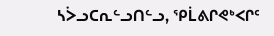ᓴᐴᓗᑕᕆᓪᓗᑎᓪᓗ, ᕿᒫᕕᒋᕙᒃᐸᒋᑦ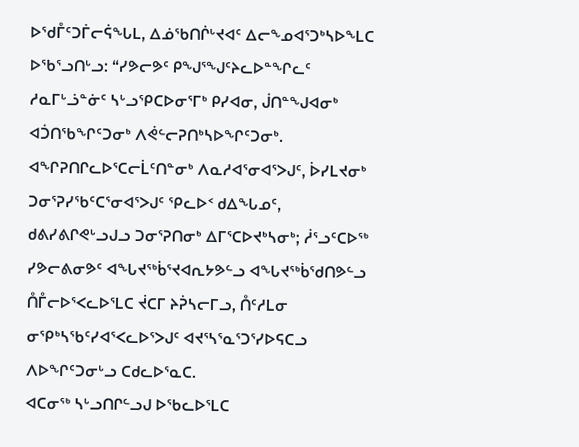ᐅᖁᒤᑦᑐᒦᓕᕌᖓᒪ, ᐃᓅᖃᑎᒌᒡᔪᐊᑦ ᐃᓕᖕᓄᐊᕐᑐᒃᓴᐅᖕᒪᑕ ᐅᖃᕐᓗᑎᒡᓗ: “ᓯᕗᓕᕗᑦ ᑭᖑᕐᖑᑦᔨᓚᐅᓐᖏᓚᑦ ᓱᓇᒥᒡᓘᓐᓃᑦ ᓴᒡᓗᕿᑕᐅᓂᕐᒥᒃ ᑭᓯᐊᓂ, ᒎᑎᓐᖑᐊᓂᒃ ᐊᑑᑎᖃᖏᑦᑐᓂᒃ ᐱᕚᓪᓕᕈᑎᒃᓴᐅᖏᑦᑐᓂᒃ.
ᐊᖏᕈᑎᒋᓚᐅᕐᑕᓕᒫᑦᑎᓐᓂᒃ ᐱᓇᓱᐊᕐᓂᐊᕐᐳᒍᑦ, ᐆᓯᒪᔪᓂᒃ ᑐᓂᕐᕈᓯᖃᑦᑕᕐᓂᐊᕐᐳᒍᑦ ᕿᓚᐅᑉ ᑯᐃᖓᓄᑦ, ᑯᕕᓯᕕᒋᕙᒡᓗᒍᓗ ᑐᓂᕐᕈᑎᓂᒃ ᐃᒥᕐᑕᐅᔪᒃᓴᓂᒃ; ᓲᕐᓗᑦᑕᐅᖅ ᓯᕗᓕᕕᓂᕗᑦ ᐊᖓᔪᖅᑳᕐᔪᐊᕆᔭᕗᓪᓗ ᐊᖓᔪᖅᑳᖁᑎᕗᓪᓗ ᑍᒤᓕᐅᕐᐸᓚᐅᕐᒪᑕ ᔫᑕᒥ ᔨᕉᓴᓕᒥᓗ, ᑍᑦᓱᒪᓂ ᓂᕿᒃᓴᖃᑦᓯᐊᕐᐸᓚᐅᕐᐳᒍᑦ ᐊᔪᕐᓴᕐᓇᕐᑐᕐᓯᐅᕋᑕᓗ ᐱᐅᖏᑦᑐᓂᒡᓗ ᑕᑯᓚᐅᕐᓇᑕ.
ᐊᑕᓂᖅ ᓴᒡᓗᑎᒋᓪᓗᒍ ᐅᖃᓚᐅᕐᒪᑕ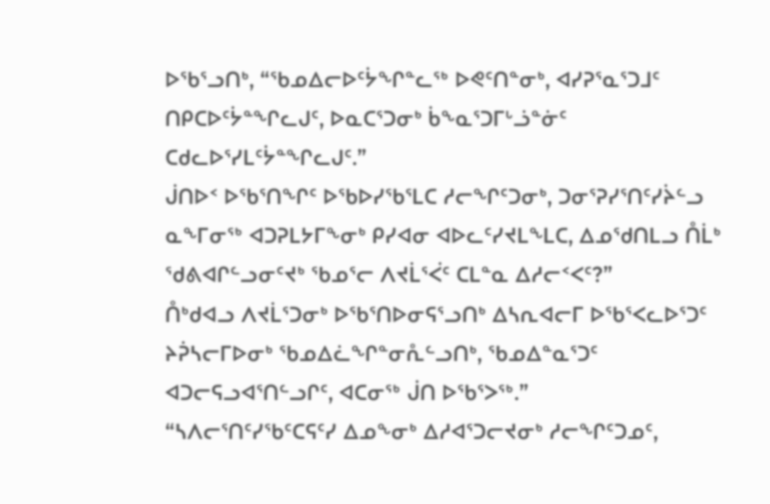ᐅᖃᕐᓗᑎᒃ, “ᖃᓄᐃᓕᐅᑦᔮᖏᓐᓚᖅ ᐅᕙᑦᑎᓐᓂᒃ, ᐊᓯᕈᕐᓇᕐᑐᒧᑦ ᑎᑭᑕᐅᑦᔮᓐᖏᓚᒍᑦ, ᐅᓇᑕᕐᑐᓂᒃ ᑳᖕᓇᕐᑐᒥᒡᓘᓐᓃᑦ ᑕᑯᓚᐅᕐᓯᒪᑦᔮᓐᖏᓚᒍᑦ.”
ᒎᑎᐅᑉ ᐅᖃᕐᑎᖏᑦ ᐅᖃᐅᓯᖃᕐᒪᑕ ᓱᓕᖏᑦᑐᓂᒃ, ᑐᓂᕐᕈᓯᕐᑎᑦᓯᔩᓪᓗ ᓇᖕᒥᓂᖅ ᐊᑐᕈᒪᔭᒥᖕᓂᒃ ᑭᓯᐊᓂ ᐊᐅᓚᑦᓯᔪᒪᖕᒪᑕ, ᐃᓄᖁᑎᒪᓗ ᑍᒫᒃ ᖁᕕᐊᒋᓪᓗᓂᑦᔪᒃ ᖃᓄᕐᓕ ᐱᔪᒫᕐᐹᑦ ᑕᒪᓐᓇ ᐃᓱᓕᑉᐸᑦ?”
ᑍᒃᑯᐊᓗ ᐱᔪᒫᕐᑐᓂᒃ ᐅᖃᕐᑎᐅᓂᕋᕐᓗᑎᒃ ᐃᓴᕆᐊᓕᒥ ᐅᖃᕐᐸᓚᐅᕐᑐᑦ ᔨᕉᓴᓕᒥᐅᓂᒃ ᖃᓄᐃᓛᖏᓐᓂᕅᓪᓗᑎᒃ, ᖃᓄᐃᓐᓇᕐᑐᑦ ᐊᑐᓕᕋᓗᐊᕐᑎᓪᓗᒋᑦ, ᐊᑕᓂᖅ ᒎᑎ ᐅᖃᕐᐳᖅ.”
“ᓴᐱᓕᕐᑎᑦᓯᖃᑦᑕᕋᑦᓯ ᐃᓄᖕᓂᒃ ᐃᓱᐊᕐᑐᓕᔪᓂᒃ ᓱᓕᖏᑦᑐᓄᑦ,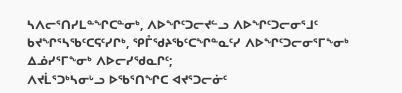ᓴᐱᓕᕐᑎᓯᒪᓐᖏᑕᓐᓂᒃ, ᐱᐅᖏᑦᑐᓕᔪᓪᓗ ᐱᐅᖏᑦᑐᓕᓂᕐᒧᑦ ᑲᔪᖏᕐᓴᖃᑦᑕᕋᑦᓯᒋᒃ, ᕿᒤᖁᔨᖃᑦᑕᖏᓐᓇᑦᓯ ᐱᐅᖏᑦᑐᓕᓂᕐᒥᖕᓂᒃ ᐃᓅᓯᕐᒥᖕᓂᒃ ᐱᐅᓕᓯᖁᓇᒋᑦ;
ᐱᔪᒫᕐᑐᒃᓴᓂᒡᓗ ᐅᖃᕐᑎᖏᑕ ᐊᔪᕐᑐᓕᓃᑦ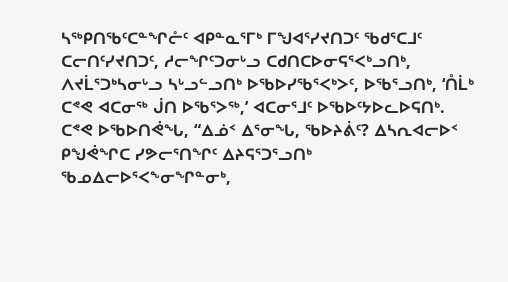ᓴᖅᑭᑎᖃᑦᑕᓐᖏᓔᑦ ᐊᑭᓐᓇᕐᒥᒃ ᒥᖑᐊᕐᓯᔪᑎᑐᑦ ᖃᑯᕐᑕᒧᑦ ᑕᓕᑎᑦᓯᔪᑎᑐᑦ, ᓱᓕᖏᑦᑐᓂᒡᓗ ᑕᑯᑎᑕᐅᓂᕋᕐᐸᒃᓗᑎᒃ, ᐱᔪᒫᕐᑐᒃᓴᓂᒡᓗ ᓴᒡᓗᓪᓗᑎᒃ ᐅᖃᐅᓯᖃᕐᐸᒃᐳᑦ, ᐅᖃᕐᓗᑎᒃ, ‘ᑍᒫᒃ ᑕᕝᕙ ᐊᑕᓂᖅ ᒎᑎ ᐅᖃᕐᐳᖅ,’ ᐊᑕᓂᕐᒧᑦ ᐅᖃᐅᑦᔭᐅᓚᐅᕋᑎᒃ.
ᑕᕝᕙ ᐅᖃᐅᑎᕚᖓ, “ᐃᓅᑉ ᐃᕐᓂᖓ, ᖃᐅᔨᕖᑦ? ᐃᓴᕆᐊᓕᐅᑉ ᑭᖑᕚᖏᑕ ᓯᕗᓕᕐᑎᖏᑦ ᐃᔨᕋᕐᑐᕐᓗᑎᒃ ᖃᓄᐃᓕᐅᕐᐸᖕᓂᖏᓐᓂᒃ,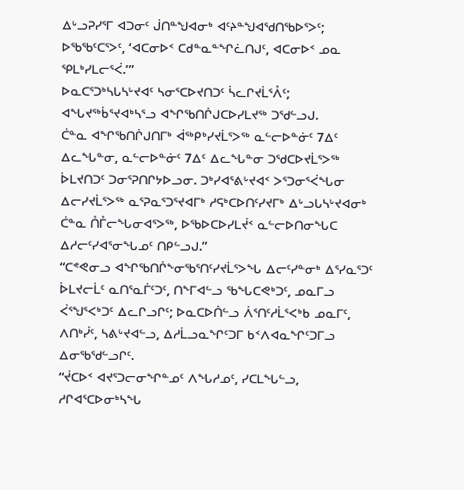ᐃᒡᓗᕈᓯᕐᒥ ᐊᑐᓂᑦ ᒎᑎᓐᖑᐊᓂᒃ ᐊᑦᔨᓐᖑᐊᖁᑎᖃᐅᕐᐳᑦ; ᐅᖃᖃᑦᑕᕐᐳᑦ, ‘ᐊᑕᓂᐅᑉ ᑕᑯᓐᓇᓐᖏᓛᑎᒍᑦ, ᐊᑕᓂᐅᑉ ᓄᓇ ᕿᒪᒃᓯᒪᓕᕐᐹ.’”
ᐅᓇᑕᕐᑐᒃᓴᒐᓴᒡᔪᐊᑦ ᓴᓂᕐᑕᐅᔪᑎᑐᑦ ᓵᓚᒋᔪᒫᕐᐰᑦ; ᐊᖓᔪᖅᑳᕐᔪᐊᒃᓴᕐᓗ ᐊᖏᖃᑎᒌᒍᑕᐅᓯᒪᔪᖅ ᑐᖁᓪᓗᒍ.
ᑖᓐᓇ ᐊᖏᖃᑎᒌᒍᑎᒥᒃ ᐋᖅᑭᒃᓯᔪᒫᕐᐳᖅ ᓇᓪᓕᐅᓐᓃᑦ 7ᐃᑦ ᐃᓚᖓᓐᓂ, ᓇᓪᓕᐅᓐᓃᑦ 7ᐃᑦ ᐃᓚᖓᓐᓂ ᑐᖁᑕᐅᔪᒫᕐᐳᖅ ᐆᒪᔪᑎᑐᑦ ᑐᓂᕐᕈᑎᒋᔭᐅᓗᓂ. ᑐᒃᓯᐊᕐᕕᒡᔪᐊᑉ ᐳᕐᑐᓂᕐᐹᖓᓂ ᐃᓕᓯᔪᒫᕐᐳᖅ ᓇᕐᕈᓇᕐᑐᕐᔪᐊᒥᒃ ᓱᕋᒃᑕᐅᑎᑦᓯᔪᒥᒃ ᐃᒡᓗᒐᓴᒡᔪᐊᓂᒃ ᑖᓐᓇ ᑍᒤᓕᖓᓂᐊᕐᐳᖅ, ᐅᖃᐅᑕᐅᓯᒪᔫᑉ ᓇᓪᓕᐅᑎᓂᖓᑕ ᐃᓱᓕᑦᓯᐊᕐᓂᖓᓄᑦ ᑎᑭᓪᓗᒍ.”
“ᑕᕝᕙᓂᓗ ᐊᖏᖃᑎᒌᖕᓂᖃᕐᑎᑦᓯᔪᒫᕐᐳᖓ ᐃᓕᑦᓯᓐᓂᒃ ᐃᕐᓯᓇᕐᑐᑦ ᐆᒪᔪᓕᒫᑦ ᓇᑎᕐᓇᒦᑦᑐᑦ, ᑎᖕᒥᐊᓪᓗ ᖃᖓᑕᕙᒃᑐᑦ, ᓄᓇᒥᓗ ᐹᕐᖑᕐᐸᒃᑐᑦ ᐃᓚᒋᓗᒋᑦ; ᐅᓇᑕᐅᑏᓪᓗ ᐲᕐᑎᑦᓱᒫᕐᐸᒃᑲ ᓄᓇᒥᑦ, ᐱᑎᒃᓰᑦ, ᓴᕕᒡᔪᐊᓪᓗ, ᐃᓱᒫᓗᓇᖏᑦᑐᒥ ᑲᑉᐱᐊᓇᖏᑦᑐᒥᓗ ᐃᓂᖃᖁᓪᓗᒋᑦ.
“ᔫᑕᐅᑉ ᐊᔪᕐᑐᓕᓂᖏᓐᓄᑦ ᐱᖓᓱᓄᑦ, ᓯᑕᒪᖓᓪᓗ, ᓱᒋᐊᕐᑕᐅᓂᒃᓴᖓ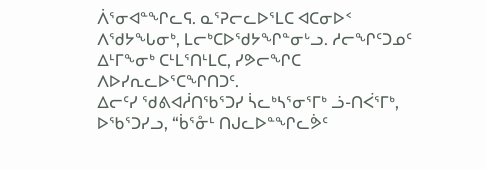ᐲᕐᓂᐊᓐᖏᓚᕋ. ᓇᕐᕈᓕᓚᐅᕐᒪᑕ ᐊᑕᓂᐅᑉ ᐱᖁᔭᖓᓂᒃ, ᒪᓕᒃᑕᐅᖁᔭᖏᓐᓂᒡᓗ. ᓱᓕᖏᑦᑐᓄᑦ ᐃᒻᒥᖕᓂᒃ ᑕᒻᒪᕐᑎᒻᒪᑕ, ᓯᕗᓕᖏᑕ ᐱᐅᓯᕆᓚᐅᕐᑕᖏᑎᑐᑦ.
ᐃᓕᑦᓯ ᖁᕕᐊᓲᑎᖃᕐᑐᓯ ᓵᓚᒃᓴᕐᓂᕐᒥᒃ ᓘ-ᑎᐹᕐᒥᒃ, ᐅᖃᕐᑐᓯᓗ, “ᑳᕐᓁᒻ ᑎᒍᓚᐅᓐᖏᓚᕘᑦ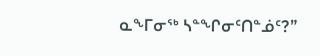ᓇᖕᒥᓂᖅ ᓴᓐᖏᓂᑦᑎᓐᓅᑦ?”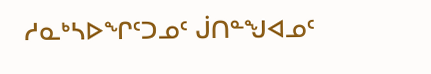ᓱᓇᒃᓴᐅᖏᑦᑐᓄᑦ ᒎᑎᓐᖑᐊᓄᑦ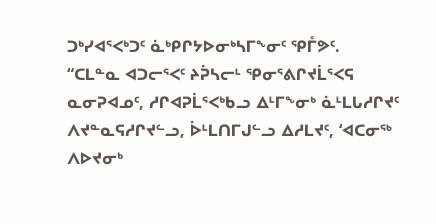ᑐᒃᓯᐊᕐᐸᒃᑐᑦ ᓈᒃᑭᒋᔭᐅᓂᒃᓴᒥᖕᓂᑦ ᕿᒤᕗᑦ.
“ᑕᒪᓐᓇ ᐊᑐᓕᕐᐸᑦ ᔨᕉᓴᓕᒻ ᕿᓂᕐᕕᒋᔪᒫᕐᐸᕋ ᓇᓂᕈᐊᓄᑦ, ᓱᒋᐊᕈᒫᕐᐸᒃᑲᓗ ᐃᒻᒥᖕᓂᒃ ᓈᒻᒪᒐᓱᒋᔪᑦ ᐱᔪᓐᓇᕋᓱᒋᔪᓪᓗ, ᐆᒻᒪᑎᒥᒍᓪᓗ ᐃᓱᒪᔪᑦ, ‘ᐊᑕᓂᖅ ᐱᐅᔪᓂᒃ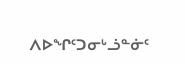ᐱᐅᖏᑦᑐᓂᒡᓘᓐᓃᑦ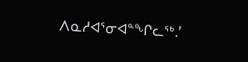ᐱᓇᓱᐊᕐᓂᐊᓐᖏᓚᖅ.’